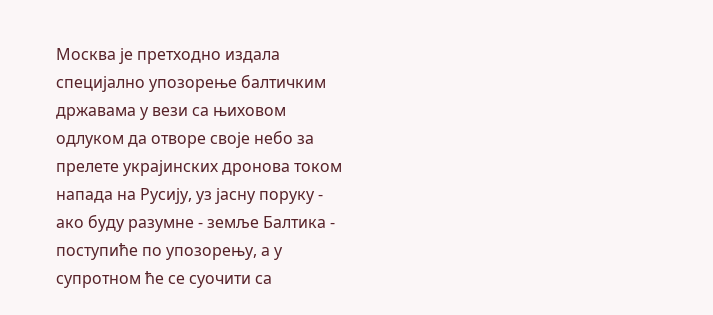Москва је претходно издала специјално упозорење балтичким државама у вези са њиховом одлуком да отворе своје небо за прелете украјинских дронова током напада на Русију, уз јасну поруку - ако буду разумне - земље Балтика - поступиће по упозорењу, а у супротном ће се суочити са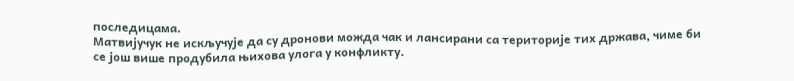последицама.
Матвијучук не искључује да су дронови можда чак и лансирани са територије тих држава, чиме би се још више продубила њихова улога у конфликту.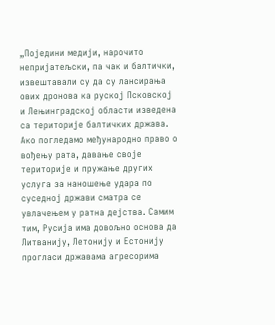„Поједини медији, нарочито непријатељски, па чак и балтички, извештавали су да су лансирања ових дронова ка руској Псковској и Лењинградској области изведена са територије балтичких држава. Ако погледамо међународно право о вођењу рата, давање своје територије и пружање других услуга за наношење удара по суседној држави сматра се увлачењем у ратна дејства. Самим тим, Русија има довољно основа да Литванију, Летонију и Естонију прогласи државама агресорима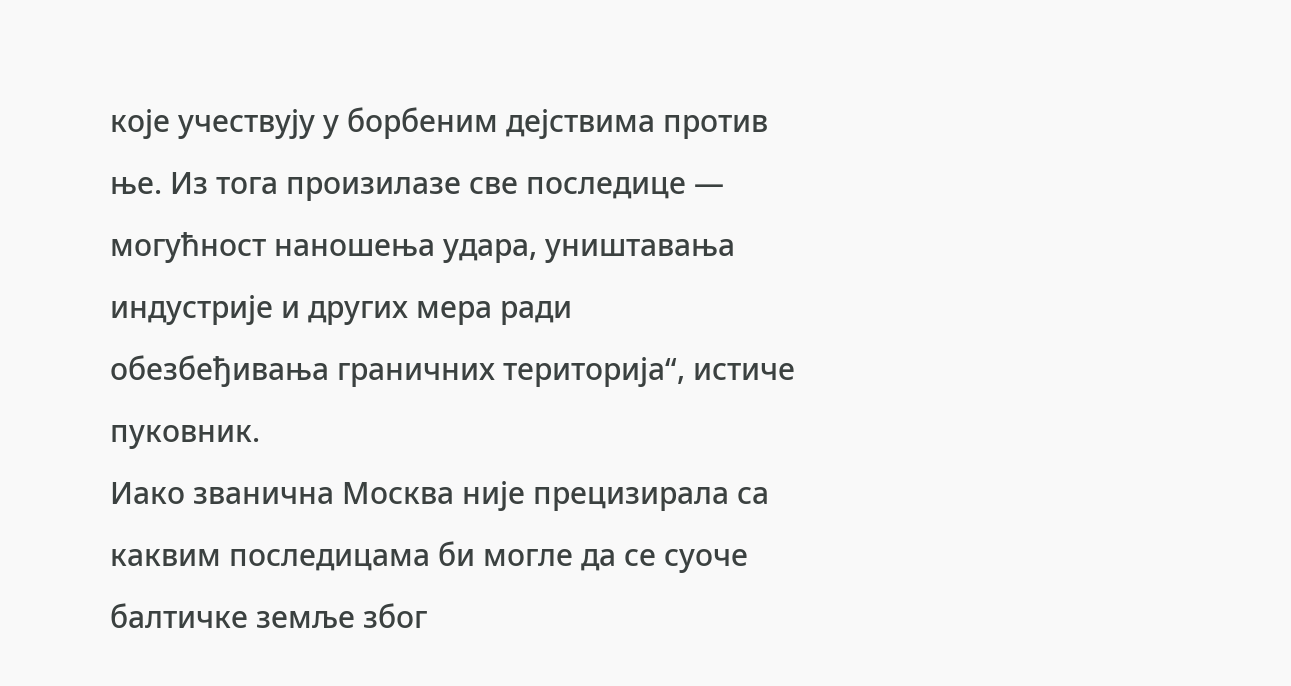које учествују у борбеним дејствима против ње. Из тога произилазе све последице — могућност наношења удара, уништавања индустрије и других мера ради обезбеђивања граничних територија“, истиче пуковник.
Иако званична Москва није прецизирала са каквим последицама би могле да се суоче балтичке земље због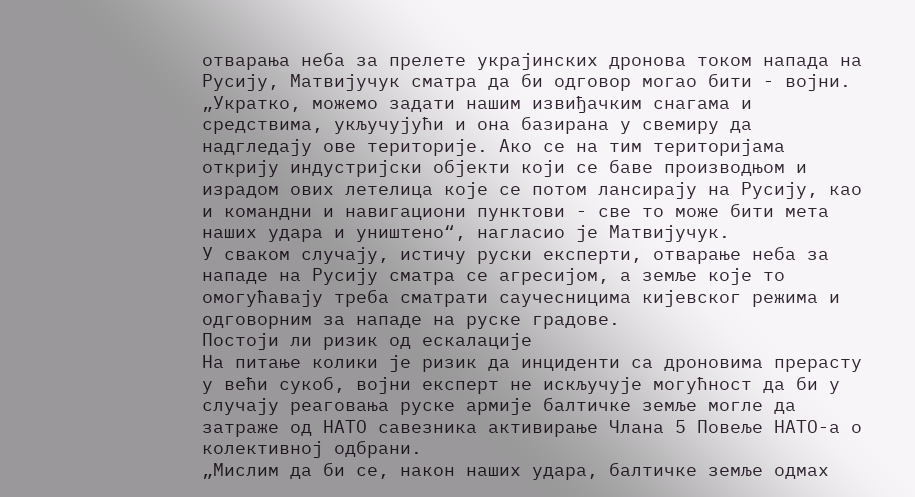отварања неба за прелете украјинских дронова током напада на Русију, Матвијучук сматра да би одговор могао бити - војни.
„Укратко, можемо задати нашим извиђачким снагама и средствима, укључујући и она базирана у свемиру да надгледају ове територије. Ако се на тим територијама открију индустријски објекти који се баве производњом и израдом ових летелица које се потом лансирају на Русију, као и командни и навигациони пунктови - све то може бити мета наших удара и уништено“, нагласио је Матвијучук.
У сваком случају, истичу руски експерти, отварање неба за нападе на Русију сматра се агресијом, а земље које то омогућавају треба сматрати саучесницима кијевског режима и одговорним за нападе на руске градове.
Постоји ли ризик од ескалације
На питање колики је ризик да инциденти са дроновима прерасту у већи сукоб, војни експерт не искључује могућност да би у случају реаговања руске армије балтичке земље могле да затраже од НАТО савезника активирање Члана 5 Повеље НАТО-а о колективној одбрани.
„Мислим да би се, након наших удара, балтичке земље одмах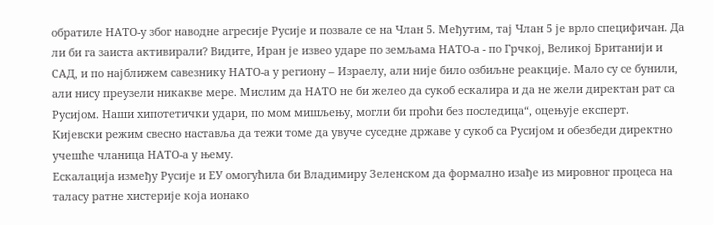обратиле НАТО-у због наводне агресије Русије и позвале се на Члан 5. Међутим, тај Члан 5 је врло специфичан. Да ли би га заиста активирали? Видите, Иран је извео ударе по земљама НАТО-а - по Грчкој, Великој Британији и САД, и по најближем савезнику НАТО-а у региону – Израелу, али није било озбиљне реакције. Мало су се бунили, али нису преузели никакве мере. Мислим да НАТО не би желео да сукоб ескалира и да не жели директан рат са Русијом. Наши хипотетички удари, по мом мишљењу, могли би проћи без последица“, оцењује експерт.
Кијевски режим свесно наставља да тежи томе да увуче суседне државе у сукоб са Русијом и обезбеди директно учешће чланица НАТО-а у њему.
Ескалација између Русије и ЕУ омогућила би Владимиру Зеленском да формално изађе из мировног процеса на таласу ратне хистерије која ионако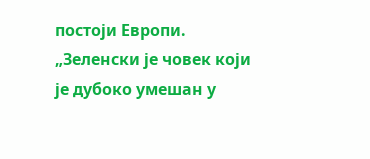постоји Европи.
„Зеленски је човек који је дубоко умешан у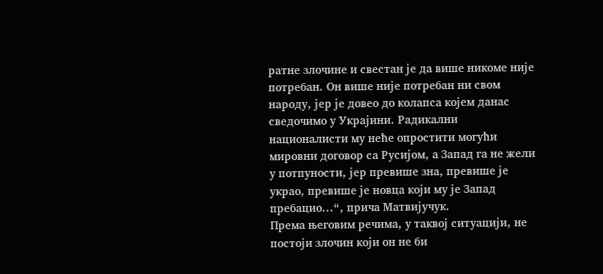ратне злочине и свестан је да више никоме није потребан. Он више није потребан ни свом народу, јер је довео до колапса којем данас сведочимо у Украјини. Радикални националисти му неће опростити могући мировни договор са Русијом, а Запад га не жели у потпуности, јер превише зна, превише је украо, превише је новца који му је Запад пребацио...“, прича Матвијучук.
Према његовим речима, у таквој ситуацији, не постоји злочин који он не би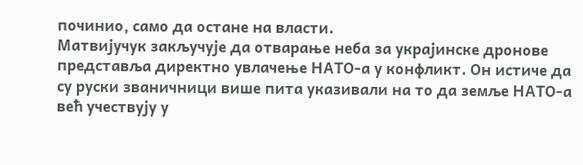починио, само да остане на власти.
Матвијучук закључује да отварање неба за украјинске дронове представља директно увлачење НАТО-а у конфликт. Он истиче да су руски званичници више пита указивали на то да земље НАТО-а већ учествују у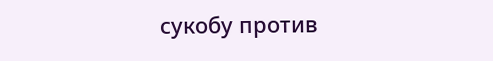сукобу против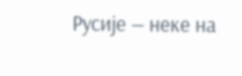Русије — неке на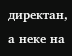директан, а неке на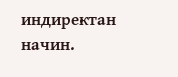индиректан начин.